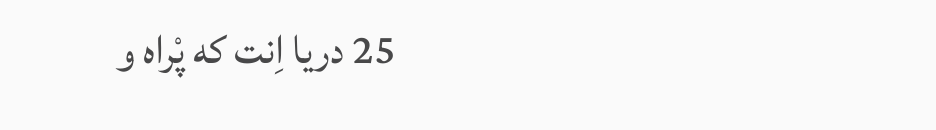25 دریا اِنت که پْراه و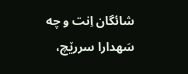شائگان اِنت و چه سَهدارا سررێچ،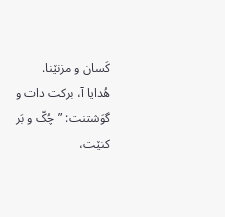کَسان و مزنێنا.
هُدایا آ، برکت دات و گوَشتنت: ”چُکّ و بَر کنێت،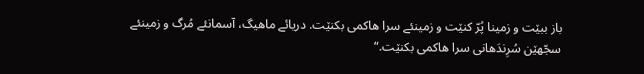باز ببێت و زمینا پُرّ کنێت و زمینئے سرا هاکمی بکنێت. دریائے ماهیگ، آسمانئے مُرگ و زمینئے سجّهێن سُرِندَهانی سرا هاکمی بکنێت.“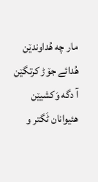مار چه هُداوندێن هُدائے جۆڑ کرتگێن آ دگه وَکشیێن هئیوانان ٹَگتر و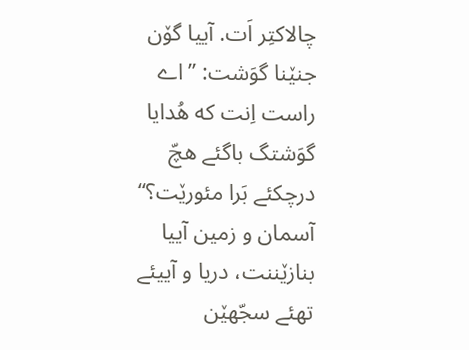چالاکتِر اَت. آییا گۆن جنێنا گوَشت: ”اے راست اِنت که هُدایا گوَشتگ باگئے هچّ درچکئے بَرا مئورێت؟“
آسمان و زمین آییا بنازێننت، دریا و آییئے تهئے سجّهێن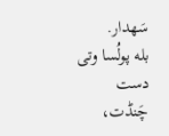سَهدار.
بله پولُسا وتی دست چَنڈت،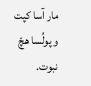مار آسا کپت و پولُسا هچّ نبوت.